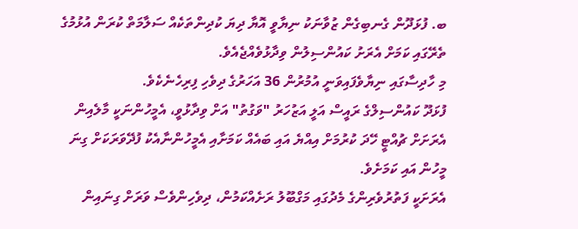ބ. ފުޅަދޫން ގެނބިގެން ޒުވާނަކު ނިޔާވީ އޮޔާ ދިޔަ ކުދިންތަކެއް ސަލާމަތް ކުރަން އުޅުމުގެ ތެރޭގައި ކަމަށް އެރަށު ކައުންސިލުން ވިދާޅުވެއްޖެއެވެ.
މި ހާދިސާގައި ނިޔާވެފައިވަނީ އުމުރުން 36 އަހަރުގެ ދިވެހި ފިރިހެނެކެވެ.
ފުޅަދޫ ކައުންސިލްގެ ރައީސް އަލީ އަޒުހަރު "ވަގުތު" އަށް ވިދާޅުވީ، އެމީހުންނަކީ މާލެއިން އެރަށަށް ޗުއްޓީ ހޭދަ ކުރުމަށް އިއްޔެ އައި ބައެއް ކަމަށާއި އެމީހުންނާއެކު ފުދޭވަރަކަށް ގިނަ މީހުން އައި ކަމަށެވެ.
އެރަށަކީ ފަތުރުވެރިންގެ މެދުގައި މަގްބޫލު ރަށެއްކަމުން، ދިވެހިންވެސް ވަރަށް ގިނައިން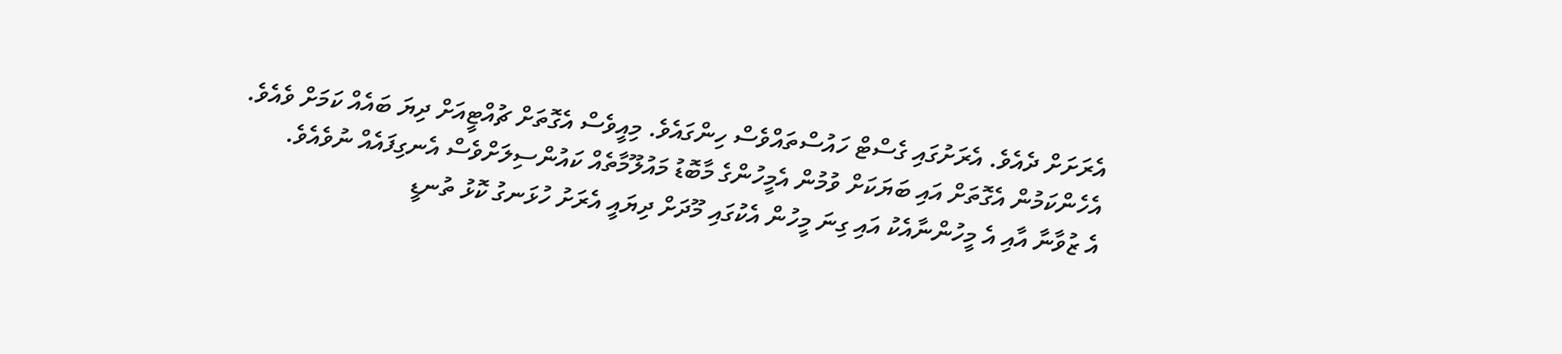އެރަށަށް ދެއެވެ. އެރަށުގައި ގެސްޓް ހައުސްތައްވެސް ހިންގައެވެ. މިއީވެސް އެގޮތަށް ޗުއްޓީއަށް ދިޔަ ބައެއް ކަމަށް ވެއެވެ.
އެހެންކަމުން އެގޮތަށް އައި ބަޔަކަށް ވުމުން އެމީހުންގެ މާބޮޑު މައުލޫމާތެއް ކައުންސިލަށްވެސް އެނގިފައެއް ނުވެއެވެ.
އެ ޒުވާނާ އާއި އެ މީހުންނާއެކު އައި ގިނަ މީހުން އެކުގައި މޫދަށް ދިޔައީ އެރަށު ހުޅަނގު ކޮޅު ތުނޑީ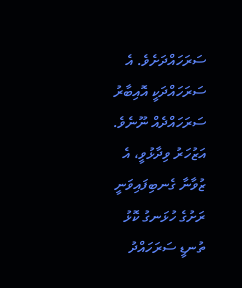ސަރަހައްދަށެވެ. އެ ސަރަހައްދަކީ އޮއިބާރު ސަރަހައްދެއް ނޫނެވެ.
އަޒުހަރު ވިދާޅުވީ، އެ ޒުވާނާ ގެނބިފައިވަނީ ރަށުގެ ހުޅަނގު ކޮޅު ތުނޑީ ސަރަހައްދު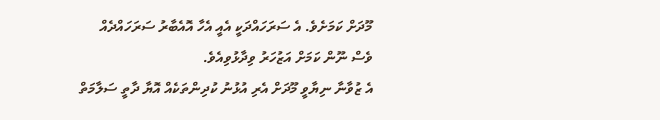މޫދަށް ކަމަށެވެ. އެ ސަރަހައްދަކީ އެއީ އެހާ އޮއެބާރު ސަރަހައްދެއް ވެސް ނޫން ކަމަށް އަޒުހަރު ވިދާޅުވިއެވެ.
އެ ޒުވާނާ ނިޔާވީ މޫދަށް އެރި އުޅުނު ކުދިންތަކެއް އޮޔާ ދާތީ ސަލާމަތް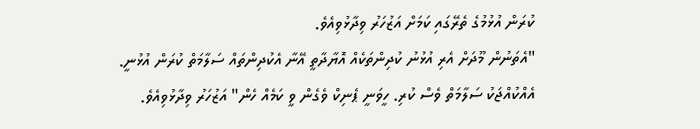ކުރަން އުޅުމުގެ ތެރޭގައި ކަމަށް އަޒުހަރު ވިދާޅުވިއެވެ.
"އެތަނުން މޫދަށް އެރި އުޅުނު ކުދިންތަކެއް އޮޔާދާތީ އޭނާ އެކުދިންތައް ސަލާމަތް ކުރަން އުޅުނީ. އެއްކުއްޖަކު ސަލާމަތް ވެސް ކުރި. ހީވަނީ ޕެނިކް ވެގެން ވީ ކަމެއް ހެން" އަޒުހަރު ވިދާޅުވިއެވެ.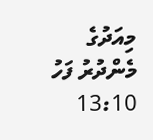މިއަދުގެ މެންދުރު ފަހު 13:10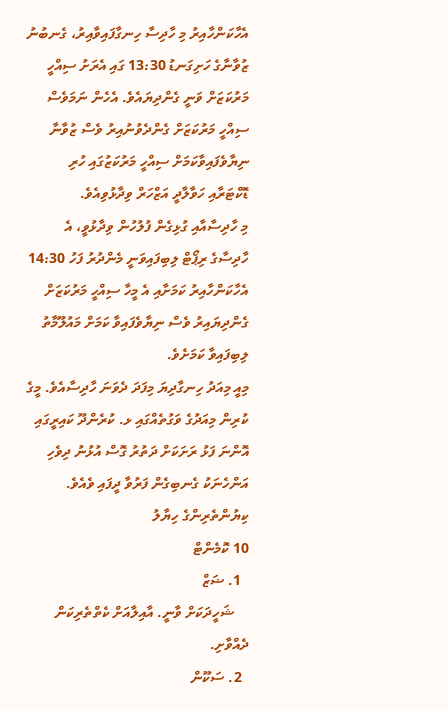އެހާކަންހާއިރު މި ހާދިސާ ހިނގާފައިވާއިރު، ގެނބުނު ޒުވާނާގެ ހަށިގަނޑު 13:30 ގައި އެރަށު ސިއްހީ މަރުކަޒަށް ވަނީ ގެންދިޔައެވެ. އެހެން ނަމަވެސް ސިއްހީ މަރުކަޒަށް ގެންދެވުނުއިރު ވެސް ޒުވާނާ ނިޔާވެފައިވާކަމަށް ސިއްހީ މަރުކަޒުގައި ހުރި ޑޮކްޓަރާއި ހަވާލާދީ އަޒްހަރް ވިދާޅުވިއެވެ.
މި ހާދިސާއާއި ގުޅިގެން ފުލުހުން ވިދާޅުވީ، އެ ހާދިސާގެ ރިޕޯޓް ލިބިފައިވަނީ މެންދުރު ފަހު 14:30 އެހާކަންހާއިރު ކަމަށާއި އެ މީހާ ސިއްހީ މަރުކަޒަށް ގެންދިޔައިރު ވެސް ނިޔާވެފައިވާ ކަމަށް މައުލޫމާތު ލިބިފައިވާ ކަމަށެވެ.
މިއީ މިއަދު ހިނގާދިޔަ މިފަދަ ދެވަނަ ހާދިސާއެވެ. މީގެ ކުރިން މިއަދުގެ ވަގުތެއްގައި ޅ. ކުރެންދޫ ކައިރީގައި އޮންނަ ފަޅު ރަށަކަށް ދަތުރު ގޮސް އުޅުނު ދިވެހި އަންހެނަކު ގެނބިގެން ފަރުވާ ދީފައި ވެއެވެ.
ކިޔުންތެރިންގެ ހިޔާލު
10 ކޮމެންޓް
  1. ޟަޒް
    ޝަހީދަކަށް ވާނީ. އާއިލާއަށް ކެތްތެރިކަން ދެއްވާށި.
  2. ސަކޫން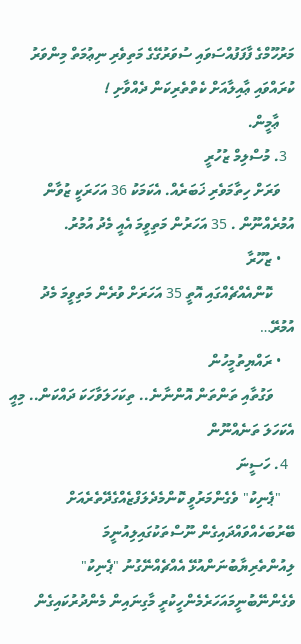މަރުހޫމްގެ ފާފަފުއްސަވައި ސުވަރުގޭގެ މަތިވެރި ނިޢުމަތް މިންވަރު ކުރައްވައި ޢާއިލާއަށް ކެތްތެރިކަން ދެއްވާށި !
    ޢާމީން.
  3. މުސްލިމް ޒުހުރީ
    ވަރަށް ހިތާމަވެރި ޚަބަރެއް. އެކަމަކު 36 އަހަރަކީ ޒުވާން އުމުރެއްނޫން . 35 އަހަރުން މަތިވީމަ އެއީ މެދު އުމުރު.
    • ޒުހޫރާ
      ކޮންއެއްޗެއްގައި އޮތީ 35 އަހަރަށް ވުރެން މަތިވީމަ މެދު އުމުރޭ…
    • ރައްޔިތުމީހުން
      ވަގުތާއި ތަންތަން އޮންނާނެ.. ތިކަހަލަވާހަކަ ދައްކަން.. މިއީ އެކަހަލަ ތަނެއްނޫން
  4. ހަސީނަ
    "ޕެނިކު" ވެގެންމަރުވީ ކޮންމެދެލަފްޒެއްގެދޭތެރެއަށް ބޭރުބަހެއްވައްދައިގެން ނޫސްތަކުގައިލިއުނީމަ ލިއުންތެރިޔާބުނަންއުޅޭ އެއްޗެއްނޭގުނު "ޕެނިކު" ވެގެންނޭބުނީމައަހަރެމެންހީކުރީ މާގިނައިން މެންދުރުކައިގެން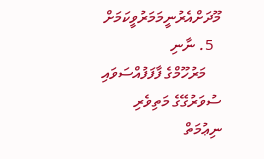މޫދަށްއެރުނީމަމަރުވީކަމަށް
  5. ނާނި
    މަރުހޫމްގެ ފާފަފުއްސަވައި ސުވަރުގޭގެ މަތިވެރި ނިޢުމަތް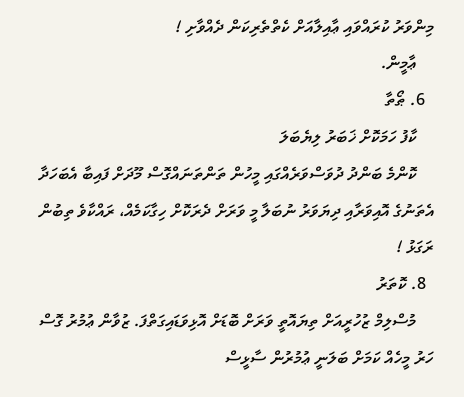މިންވަރު ކުރައްވައި ޢާއިލާއަށް ކެތްތެރިކަން ދެއްވާށި !
    ޢާމީން.
  6. ޠޯތާ
    ކާފު ހަމަކޮށް ޚަބަރު ލިޔެބަލަ
    ކޮންމެ ބަންދު ދުވަސްވަރެއްގައި މީހުން ތަންތަނައްގޮސް މޫދަށް ފައިބާ އެބަހަދާ އެތަނުގެ އޮއިވަރާއި ދިޔަވަރު ނުބަލާ މީ ވަރަށް ދެރަކޮށް ހިގާކަމެއް، ރައްކާވެ ތިބުން ރަގަޅު !
  8. ކޮތަރު
    މުސްލިމް ޒުހުރީއަށް ތިޔައޮތީ ވަރަށް ބޮޑަށް އޮޅިވަޑައިގަތްފަ. ޒުވާން ޢުމުރު ގޮސް ހަރު މީހެއް ކަމަށް ބަލަނީ ޢުމުރުން ސާޅީސް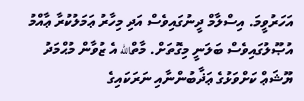އަހަރުވީމަ. އިސްލާމް ދީނުގައިވެސް އަދި މިހާރު ޢަމަލުކުރާ ޢާއްމު އުޞޫލުގައިވެސް ބަލަނީ މިގޮތަށް. މާތްالله އެ ޒުވާން މުޙްމަދު ޔޫޝަޢް ކަށްވަޅުގެ ޢަޛާބުންނާއި ނަރަކައިގެ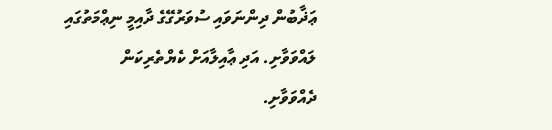ޢަޛާބުން ދިންނަވައި ސުވަރުގޭގެ ދާއިމީ ނިޢްމަތުގައި ލައްވަވާށި. އަދި ޢާއިލާއަށް ކެޔްތެރިކަން ދެއްވަވާށި.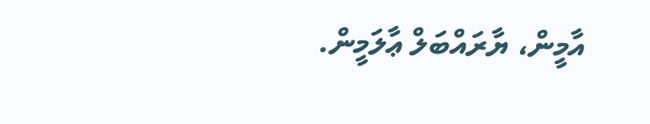އާމީން، ޔާރައްބަލް ޢާލަމީން.